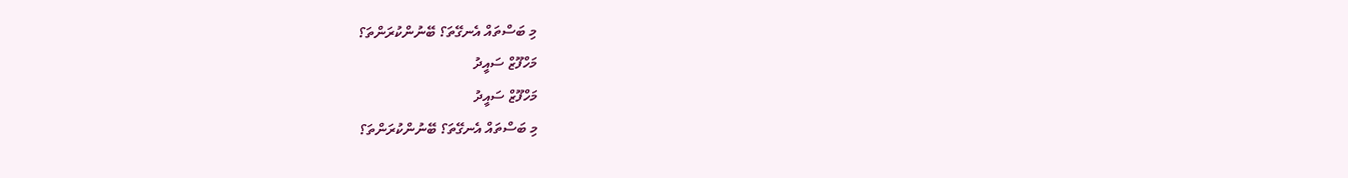މި ބަސްތައް އެނގޭތަ؟ ބޭނުންކުރަންތަ؟
މަހްފޫޒް ސައީދު
މަހްފޫޒް ސައީދު
މި ބަސްތައް އެނގޭތަ؟ ބޭނުންކުރަންތަ؟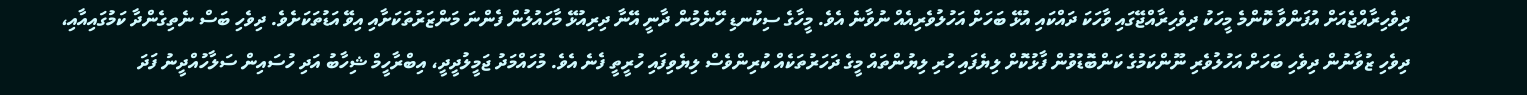ދިވެހިރާއްޖެއަށް އުފަންވާ ކޮންމެ މީހަކު ދިވެހިރާއްޖޭގައި ވާހަކަ ދައްކައި އުޅޭ ބަހަށް އަހުލުވެރިއެއް ނުވާނެ އެވެ. މީހާގެ ސިކުނޑި ހޭނެމުން ދާނީ އޭނާ ދިރިއުޅޭ މާހައުލުން ފެންނަ މަންޒަރުތަކަށާއި އިވޭ އަޑުތަކަށެވެ. ދިވެހި ބަސް ނެތިގެންދާ ކަމުގައިއާއި، ދިވެހި ޒުވާނުން ދިވެހި ބަހަށް އަހުލުވެރި ނޫންކަމުގެ ކަންބޮޑުވުން ފާޅުކޮށް ލިޔެފައި ހުރި ލިޔުންތައް މީގެ ދަހަރުތަކެއް ކުރިންވެސް ލިޔެވިފައި ހުރީތީ ފެނެ އެވެ. މުހައްމަދު ޖަމީލުދީދީ، އިބްރާހީމް ޝިހާބު އަދި ހުސައިން ސަލާހުއްދީނު ފަދަ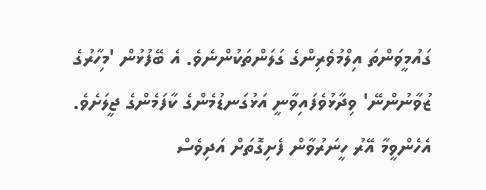ގައުމީވަންތަ އިލްމުވެރިންގެ ގަލަންތަކުންނެވެ. އެ ބޭފުޅުން 'މިހާރުގެ ޒުވާނުންނޭ' ވިދާޅުވެފައިވާނީ އަޅުގަނޑުމެންގެ ކާފަމެންގެ ޖީލަށެވެ. އެހެންވީމާ އޭރު ހީނަރުވާން ފެށިގޮތަށް އަދިވެސް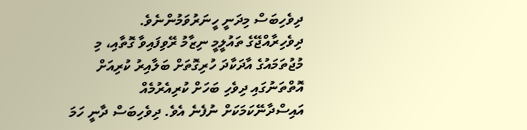ދިވެހިބަސް މިދަނީ ހީނަރުވަމުންނެވެ.
ދިވެހިރާއްޖޭގެ ތައުލީމީ ނިޒާމު ރޭވިފައިވާ ގޮތާއި، މި މުޖުތަމައުގެ އާދަކާދަ ހުރިގޮތަށް ބަލާއިރު ކުރިއަށް އޮތްތަނުގައި ދިވެހި ބަހަށް ކުރިއެރުމެއް އައިސްދާނޭކަމަކަށް ނުފެނެ އެވެ. ދިވެހިބަސް ދާނީ ހަމަ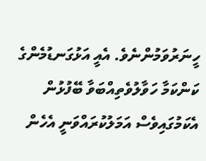ހީނަރުވަމުންނެވެ. އެއީ އަޅުގަނޑުމެންގެ ކަންކަމާ ހަވާލުވެތިއްބަވާ ބޭފުޅުން އެކަމުގައިވެސް އަމަލުކުރައްވަނީ އެހެން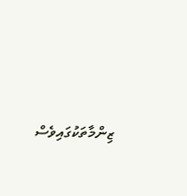ޒިންމާތަކުގައިވެސް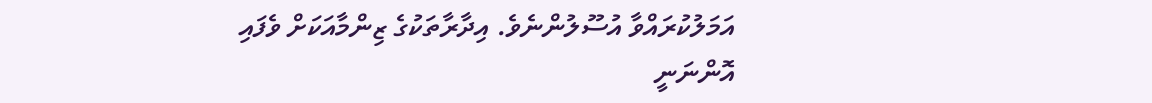އަމަލުކުރައްވާ އުސޫލުންނެވެ. އިދާރާތަކުގެ ޒިންމާއަކަށް ވެފައި އޮންނަނީ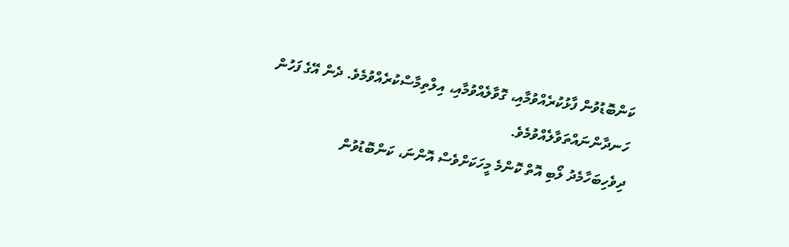ކަންބޮޑުވުން ފާޅުކުރެއްވުމާއި، ގޮވާލެއްވުމާއި، އިލްތިމާސްކުރެއްވުމެވެ. ދެން އޭގެ ފަހުން ހަނދާންނައްތަވާލެއްވުމެވެ.
ދިވެހިބަހާމެދު ލޯބި އޮތް ކޮންމެ މީހަކަށްވެސް އޮންނަ، ކަންބޮޑުވުން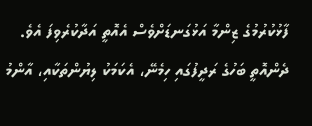ފާޅުކުރުމުގެ ޒިންމާ އަޅުގަނޑަށްވެސް އެއޮތީ އަދާކުރެވިފަ އެވެ. ދެންއޮތީ ބަހުގެ ރަދީފުގައި ހިމެނޭ، އެކަމަކު ލިޔުންތަކާއި، އާންމު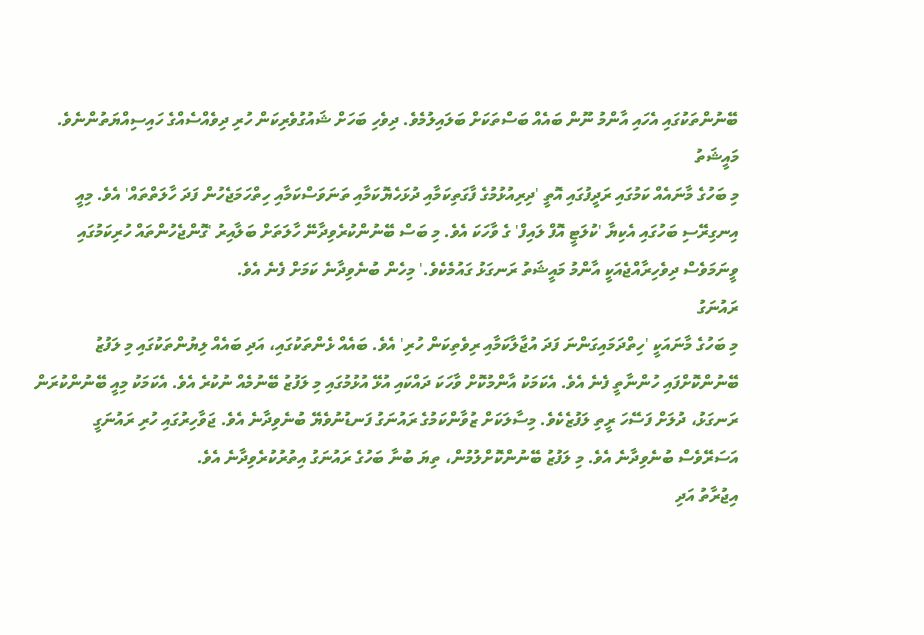ބޭނުންތަކުގައި އެހައި އާންމު ނޫން ބައެއް ބަސްތަކަށް ބަލައިލުމެވެ. ދިވެހި ބަހަށް ޝައުގުވެރިކަން ހުރި ދިވެއްސެއްގެ ހައިސިއްޔަތުންނެވެ.
މައީޝަތު
މި ބަހުގެ މާނައެއް ކަމުގައި ރަދީފުގައި އޮތީ 'ދިރިއުޅުމުގެ ފާގަތިކަމާއި ދުޅަހެޔޮކަމާއި ތަނަވަސްކަމާއި ހިތްހަމަޖެހުން ފަދަ ހާލަތްތައް' އެވެ. މިއީ އިނގިރޭސި ބަހުގައި އެކިޔާ 'ކުލަޓީ އޮފް ލައިފް' ގެ ވާހަކަ އެވެ. މި ބަސް ބޭނުންކުރެވިދާނޭ ހާލަތަށް ބަލާއިރު 'ގޮންޖެހުންތައް ހުރިކަމުގައި ވީނަމަވެސް ދިވެހިރާއްޖެއަކީ އާންމު މައީޝަތު ރަނގަޅު ގައުމެކެވެ.' މިހެން ބުނެވިދާނެ ކަމަށް ފެނެ އެވެ.
ރައުނަގު
މި ބަހުގެ މާނައަކީ 'ހިތްދަމައިގަންނަ ފަދަ އުޖާލާކަމާއި ރިވެތިކަން ހުރި' އެވެ. ބައެއް ޅެންތަކުގައި، އަދި ބައެއް ލިޔުންތަކުގައި މި ލަފުޒު ބޭނުންކޮށްފައި ހުންނާތީ ފެނެ އެވެ. އެކަމަކު އާންމުކޮށް ވާހަކަ ދައްކައި އުޅޭ އުޅުމުގައި މި ލަފުޒު ބޭނުމެއް ނުކުރެ އެވެ. އެކަމަކު މިއީ ބޭނުންކުރަން ރަނގަޅު، ދުލަށް ފަސޭހަ ރީތި ލަފުޒެކެވެ. މިސާލަކަށް ޒުވާންކަމުގެ ރައުނަގު ފަނޑުނުވެޔޭ ބުނެވިދާނެ އެވެ. ޖަވާހިރުގައި ހުރި ރައުނަގީ އަސަރޭވެސް ބުނެވިދާނެ އެވެ. މި ލަފުޒު ބޭނުންކޮށްލުމުން، ތިޔަ ބުނާ ބަހުގެ ރައުނަގު އިތުރުކުރެވިދާނެ އެވެ.
އިޖުރާތު އަދި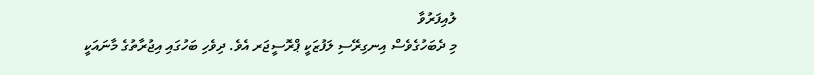ލުއިފަރުވާ
މި ދެބަހުގެވެސް އިނގިރޭސި ލަފުޒަކީ ޕްރޮސީޖަރ އެވެ. ދިވެހި ބަހުގައި އިޖުރާތުގެ މާނައަކީ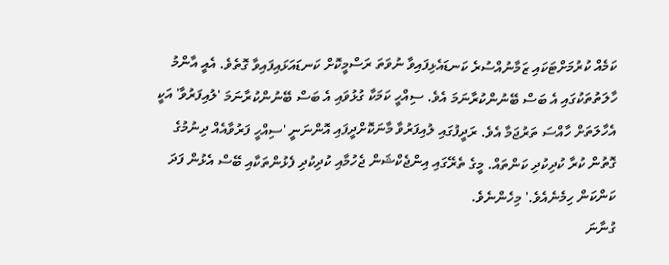ކަމެއް ކުރުމަށްޓަކައި ޒަމާނުއްސުރެ ކަނޑައެޅިފައިވާ ނުވަތަ ރަސްމީކޮށް ކަނޑައަޅައިފައިވާ ގޮތެވެ. އެއީ އާންމު ހާލަތުތަކުގައި އެ ބަސް ބޭނުންކުރާނަމަ އެވެ. ސިއްހީ ކަމަކާ ގުޅުވައި އެ ބަސް ބޭނުންކުރާނަމަ 'ލުއިފަރުވާ' އަކީ އެހާލަތަށް ހާއްސަ ތަރުޖަމާ އެވެ. ރަދީފުގައި ލުއިފަރުވާ މާނަކޮށްދީފައި އޮންނަނީ 'ސިއްހީ ފަރުވާއެއް ދިނުމުގެ ގޮތުން ކުރާ ކުދިކުދި ކަންތައް. މީގެ ތެރޭގައި އިންޖެކްޝަން ޖެހުމާއި ކުދިކުދި ފެޅުންތަކާއި ބޭސް އެޅުން ފަދަ ކަންކަން ހިމެނެއެވެ.' މިހެންނެވެ.
ގުނާނަ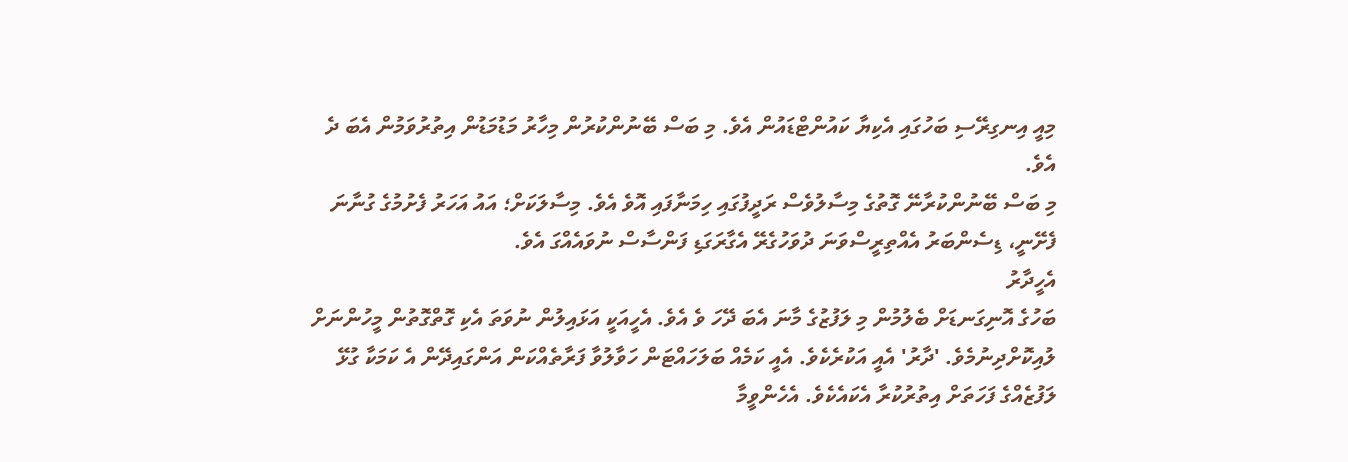މިއީ އިނގިރޭސި ބަހުގައި އެކިޔާ ކައުންޓްޑައުން އެވެ. މި ބަސް ބޭނުންކުރުން މިހާރު މަޑުމަޑުން އިތުރުވަމުން އެބަ ދެ އެވެ.
މި ބަސް ބޭނުންކުރާނޭ ގޮތުގެ މިސާލުވެސް ރަދީފުގައި ހިމަނާފައި އޮވެ އެވެ. މިސާލަކަށް؛ އައު އަހަރު ފެށުމުގެ ގުނާނަ ފެށޭނީ، ޑިސެންބަރު އެއްތިރީސްވަނަ ދުވަހުގެރޭ އެގާރަގަޑި ފަންސާސް ނުވައެއްގަ އެވެ.
އެހީދާރު
ބަހުގެ އޮނިގަނޑަށް ބެލުމުން މި ލަފުޒުގެ މާނަ އެބަ ދޭހަ ވެ އެވެ. އެހީއަކީ އަޅައިލުން ނުވަތަ އެކި ގޮތްގޮތުން މީހުންނަށް ލުއިކޮށްދިނުމެވެ. 'ދާރު' އެއީ އަކުރެކެވެ. އެއީ ކަމެއް ބަލަހައްޓަން ހަވާލުވާ ފަރާތެއްކަން އަންގައިދޭން އެ ކަމަކާ ގުޅޭ ލަފުޒެއްގެ ފަހަތަށް އިތުރުކުރާ އެކައެކެވެ. އެހެންވީމާ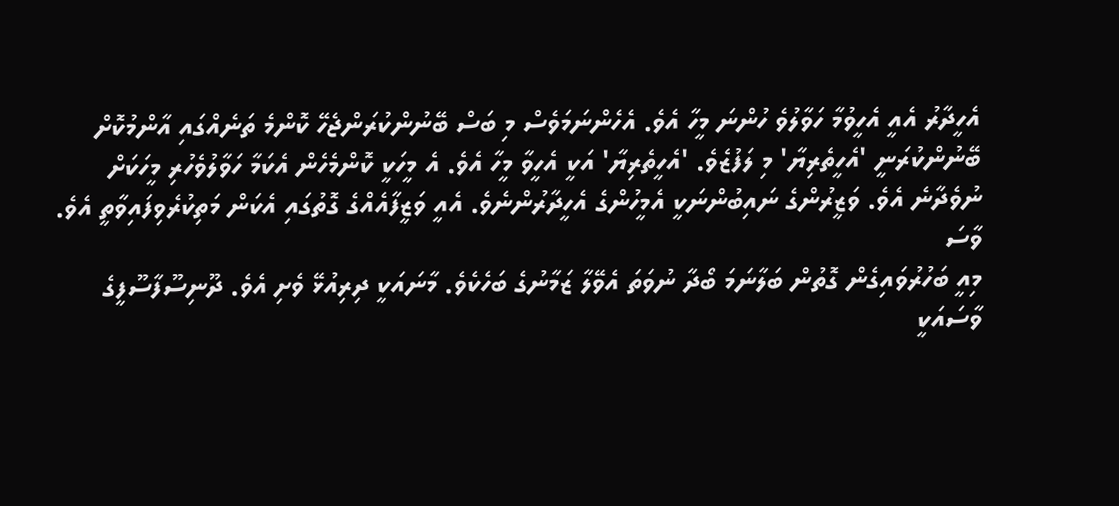އެހީދާރު އެއީ އެހީވުމާ ހަވާލުވެ ހުންނަ މީހާ އެވެ. އެހެންނަމަވެސް މި ބަސް ބޭނުންކުރަންޖެހޭ ކޮންމެ ތަނެއްގައި އާންމުކޮށް ބޭނުންކުރަނީ 'އެހީތެރިޔާ' މި ލަފުޒެވެ. 'އެހީތެރިޔާ' އަކީ އެހީވާ މީހާ އެވެ. އެ މީހަކީ ކޮންމެހެން އެކަމާ ހަވާލުވެހުރި މީހަކަށް ނުވެދާނެ އެވެ. ވަޒީރުންގެ ނައިބުންނަކީ އެމީހުންގެ އެހީދާރުންނެވެ. އެއީ ވަޒީފާއެއްގެ ގޮތުގައި އެކަން މަތިކުރެވިފައިވާތީ އެވެ.
ވާސަ
މިއީ ބަހުރުވައިގެން ގޮތުން ބަލާނަމަ ބޯދާ ނުވަތަ އެވޭލާ ޒަމާނުގެ ބަހެކެވެ. މާނައަކީ ދިރިއުޅޭ ވެށި އެވެ. ދޫނިސޫފާސޫފީގެ ވާސައަކީ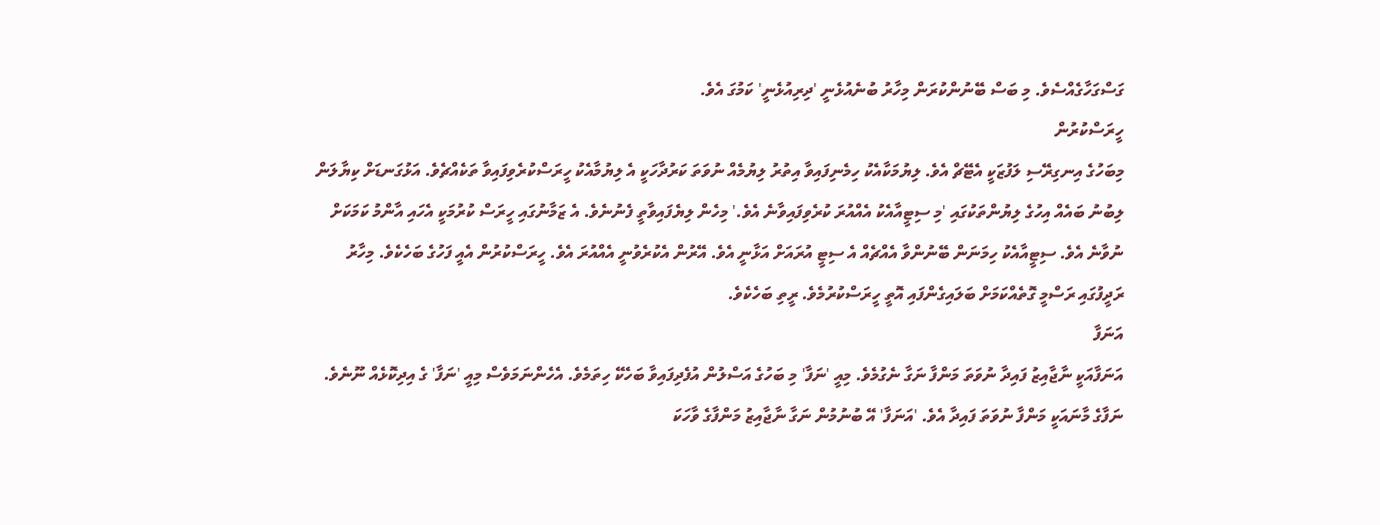ގަސްގަހާގެއްސެވެ. މި ބަސް ބޭނުންކުރަން މިހާރު ބުނެއުޅެނީ 'ދިރިއުޅެނީ' ކަމުގަ އެވެ.
ހީރަސްކުރުން
މިބަހުގެ އިނގިރޭސި ލަފުޒަކީ އެޓޭޗް އެވެ. ލިޔުމަކާއެކު ހިމެނިފައިވާ އިތުރު ލިޔުމެއް ނުވަތަ ކަރުދާހަކީ އެ ލިޔުމާއެކު ހީރަސްކުރެވިފައިވާ ތަކެއްޗެވެ. އަޅުގަނޑަށް ކިޔާލަން ލިބުނު ބައެއް އިހުގެ ލިޔުންތަކުގައި 'މި ސިޓީއާއެކު އެއްއުރަ ކުރެވިފައިވާނެ އެވެ.' މިހެން ލިޔެފައިވާތީ ފެނުނެވެ. އެ ޒަމާނުގައި ހީރަސް ކުރުމަކީ އެހައި އާންމު ކަމަކަށް ނުވާނެ އެވެ. ސިޓީއާއެކު ހިމަނަން ބޭނުންވާ އެއްޗެއް އެ ސިޓީ އުރައަށް އަޅާނީ އެވެ. އޭރުން އެކުރެވުނީ އެއްއުރަ އެވެ. ހީރަސްކުރުން އެއީ ފަހުގެ ބަހެކެވެ. މިހާރު ރަދީފުގައި ރަސްމީ ގޮތެއްކަމަށް ބަލައިގެންފައި އޮތީ ހީރަސްކުރުމެވެ. ރީތި ބަހެކެވެ.
އަނަފާ
އަނަފާއަކީ ނާޖާއިޒު ފައިދާ ނުވަތަ މަންފާ ނަގާ ނެގުމެވެ. މިއީ 'ނަފާ' މި ބަހުގެ އަސްލުން އުފެދިފައިވާ ބަހެކޭ ހިތަމެވެ. އެހެންނަމަވެސް މިއީ 'ނަފާ' ގެ އިދިކޮޅެއް ނޫނެވެ. ނަފާގެ މާނައަކީ މަންފާ ނުވަތަ ފައިދާ އެވެ. 'އަނަފާ' އޭ ބުނުމުން ނަގާ ނާޖާއިޒު މަންފާގެ ވާހަކަ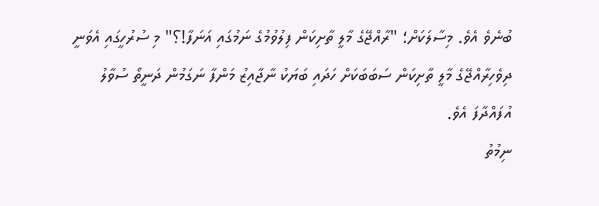ބުނެވެ އެވެ. މިސާލަކަށް؛ "ރާއްޖޭގެ މާލީ ތާށިކަން ފިލުވުމުގެ ނަމުގައި އަނަފާ!؟" މި ސުރުހީގައި އެވަނީ ދިވެހިރާއްޖޭގެ މާލީ ތާށިކަން ސަބަބަކަށް ހަދައި ބަޔަކު ނާޖާއިޒު މަންފާ ނަގަމުން ދަނީތޯ ސުވާލު އުފައްދާފަ އެވެ.
ނިމުތު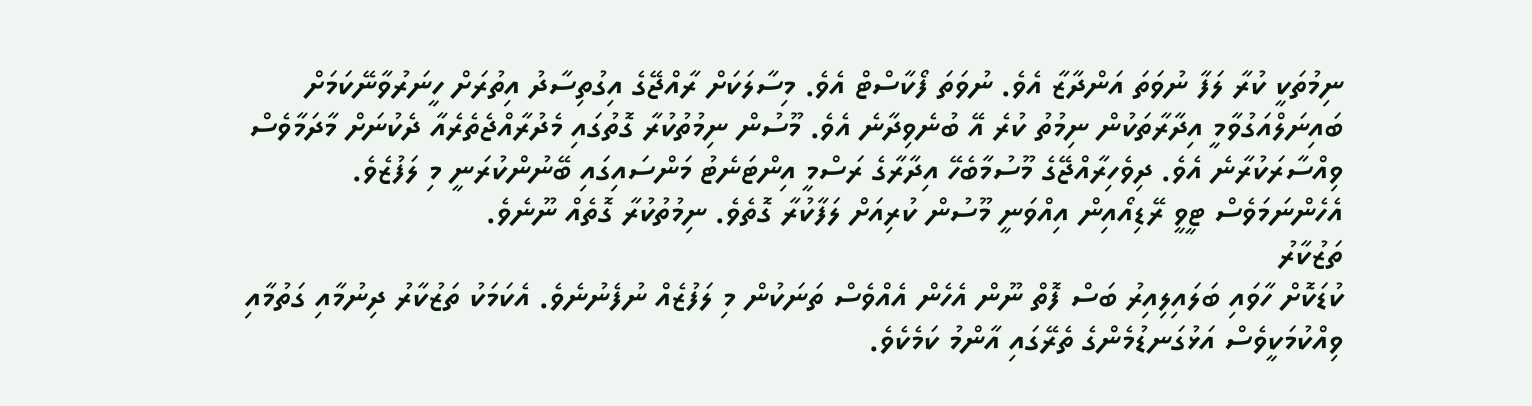ނިމުތަކީ ކުރާ ލަފާ ނުވަތަ އަންދާޒާ އެވެ. ނުވަތަ ފޯކާސްޓް އެވެ. މިސާލަކަށް ރާއްޖޭގެ އިގުތިސާދު އިތުރަށް ހީނަރުވާނޭކަމަށް ބައިނަލްއަގުވާމީ އިދާރާތަކުން ނިމުތު ކުރެ އޭ ބުނެވިދާނެ އެވެ. މޫސުން ނިމުތުކުރާ ގޮތުގައި މެދުރާއްޖެތެރެއާ ދެކުނަށް މާދަމާވެސް ވިއްސާރަކުރާނެ އެވެ. ދިވެހިރާއްޖޭގެ މޫސުމާބެހޭ އިދާރާގެ ރަސްމީ އިންޓަނެޓު މަންސައިގައި ބޭނުންކުރަނީ މި ލަފުޒެވެ. އެހެންނަމަވެސް ޓީވީ ރޭޑިއޯއިން އިއްވަނީ މޫސުން ކުރިއަށް ލަފާކުރާ ގޮތެވެ. ނިމުތުކުރާ ގޮތެއް ނޫނެވެ.
ތަޒުކާރު
ކުޑަކޮށް ހާވައި ބަލައިލިއިރު ބަސް ފޮތް ނޫން އެހެން އެއްވެސް ތަނަކުން މި ލަފުޒެއް ނުފެނުނެވެ. އެކަމަކު ތަޒުކާރު ދިނުމާއި ގަތުމާއި ވިއްކުމަކީވެސް އަޅުގަނޑުމެންގެ ތެރޭގައި އާންމު ކަމެކެވެ.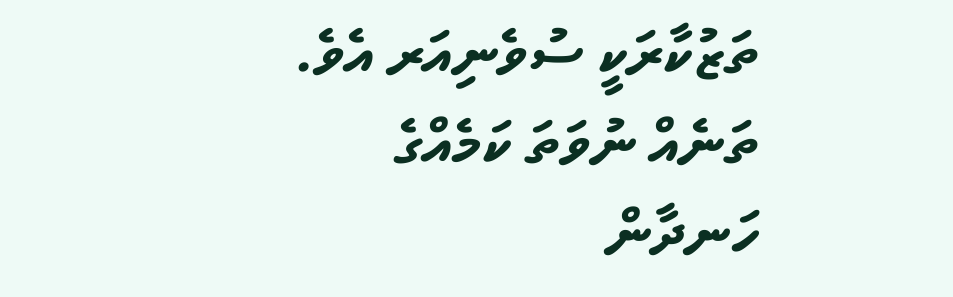ތަޒުކާރަކީ ސުވެނިއަރ އެވެ. ތަނެއް ނުވަތަ ކަމެއްގެ ހަނދާން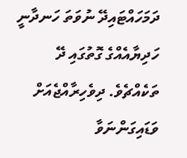ދަމަހައްޓައިދޭ ނުވަތަ ހަނދާނީ ހަދިޔާއެއްގެ ގޮތުގައި ދޭ ތަކެއްޗެވެ. ދިވެހިރާއްޖެއަށް ވަޑައިގަންނަވާ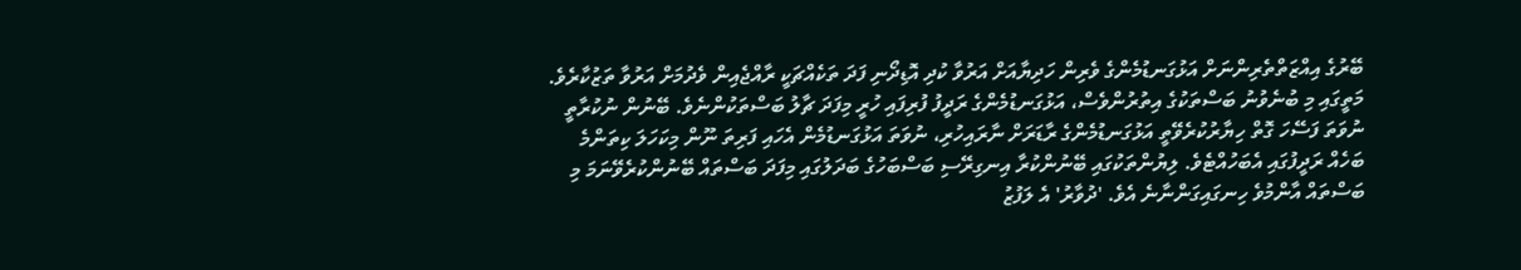ބޭރުގެ އިއްޒަތްތެރިންނަށް އަޅުގަނޑުމެންގެ ވެރިން ހަދިޔާއަށް އަރުވާ ކުދި އޮޑިދޯނި ފަދަ ތަކެއްޗަކީ ރާއްޖެއިން ވެދުމަށް އަރުވާ ތަޒުކާރެވެ.
މަތީގައި މި ބުނެވުނު ބަސްތަކުގެ އިތުރުންވެސް، އަޅުގަނޑުމެންގެ ރަދީފު ފުރިފައި ހުރީ މިފަދަ ޗާލު ބަސްތަކުންނެވެ. ބޭނުން ނުކުރާތީ ނުވަތަ ފަސޭހަ ގޮތް ހިޔާރުކުރެވޭތީ އަޅުގަނޑުމެންގެ ރާޑަރަށް ނާރައިހުރި، ނުވަތަ އަޅުގަނޑުމެން އެހައި ފަރިތަ ނޫން މިކަހަލަ ކިތަންމެ ބަހެއް ރަދީފުގައި އެބަހުއްޓެވެ. ލިޔުންތަކުގައި ބޭނުންކުރާ އިނގިރޭސި ބަސްބަހުގެ ބަދަލުގައި މިފަދަ ބަސްތައް ބޭނުންކުރެވޭނަމަ މި ބަސްތައް އާންމުވެ ހިނގައިގަންނާނެ އެވެ. 'ދުވާރު' އެ ލަފުޒު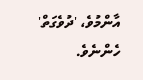އާންމުވެ، 'ދުވެގަތް' ހެންނެވެ.